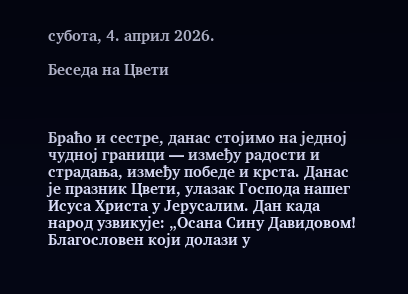субота, 4. април 2026.

Беседа на Цвети



Браћо и сестре, данас стојимо на једној чудној граници — између радости и страдања, између победе и крста. Данас је празник Цвети, улазак Господа нашег Исуса Христа у Јерусалим. Дан када народ узвикује: „Осана Сину Давидовом! Благословен који долази у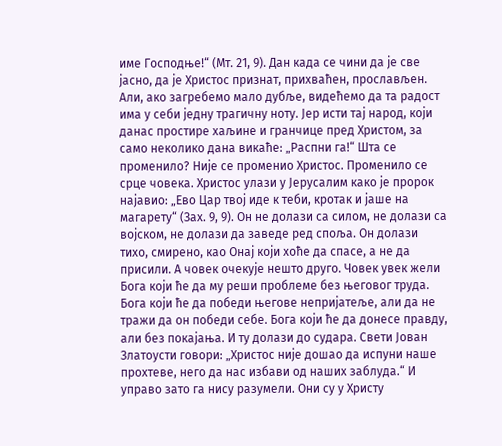име Господње!“ (Мт. 21, 9). Дан када се чини да је све јасно, да је Христос признат, прихваћен, прослављен. Али, ако загребемо мало дубље, видећемо да та радост има у себи једну трагичну ноту. Јер исти тај народ, који данас простире хаљине и гранчице пред Христом, за само неколико дана викаће: „Распни га!“ Шта се променило? Није се променио Христос. Променило се срце човека. Христос улази у Јерусалим како је пророк најавио: „Ево Цар твој иде к теби, кротак и јаше на магарету“ (Зах. 9, 9). Он не долази са силом, не долази са војском, не долази да заведе ред споља. Он долази тихо, смирено, као Онај који хоће да спасе, а не да присили. А човек очекује нешто друго. Човек увек жели Бога који ће да му реши проблеме без његовог труда. Бога који ће да победи његове непријатеље, али да не тражи да он победи себе. Бога који ће да донесе правду, али без покајања. И ту долази до судара. Свети Јован Златоусти говори: „Христос није дошао да испуни наше прохтеве, него да нас избави од наших заблуда.“ И управо зато га нису разумели. Они су у Христу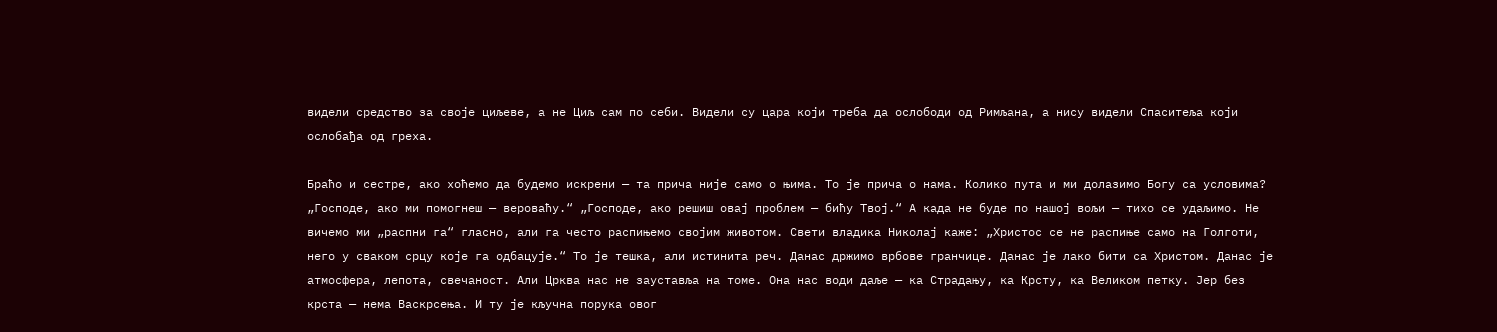видели средство за своје циљеве, а не Циљ сам по себи. Видели су цара који треба да ослободи од Римљана, а нису видели Спаситеља који ослобађа од греха.

Браћо и сестре, ако хоћемо да будемо искрени — та прича није само о њима. То је прича о нама. Колико пута и ми долазимо Богу са условима? „Господе, ако ми помогнеш — вероваћу.“ „Господе, ако решиш овај проблем — бићу Твој.“ А када не буде по нашој вољи — тихо се удаљимо. Не вичемо ми „распни га“ гласно, али га често распињемо својим животом. Свети владика Николај каже: „Христос се не распиње само на Голготи, него у сваком срцу које га одбацује.“ То је тешка, али истинита реч. Данас држимо врбове гранчице. Данас је лако бити са Христом. Данас је атмосфера, лепота, свечаност. Али Црква нас не зауставља на томе. Она нас води даље — ка Страдању, ка Крсту, ка Великом петку. Јер без крста — нема Васкрсења. И ту је кључна порука овог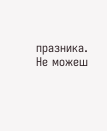празника. Не можеш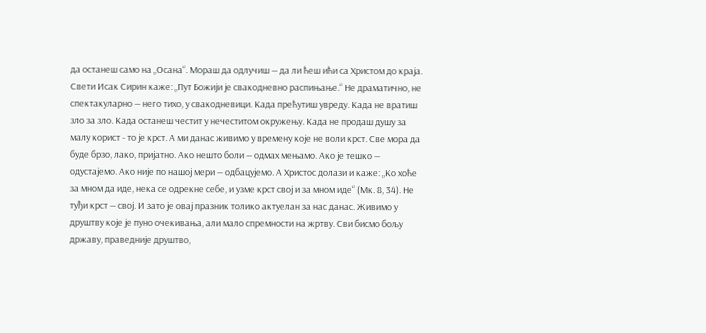да останеш само на „Осана“. Мораш да одлучиш — да ли ћеш ићи са Христом до краја. Свети Исак Сирин каже: „Пут Божији је свакодневно распињање.“ Не драматично, не спектакуларно — него тихо, у свакодневици. Када прећутиш увреду. Када не вратиш зло за зло. Када останеш честит у нечеститом окружењу. Када не продаш душу за малу корист - то је крст. А ми данас живимо у времену које не воли крст. Све мора да буде брзо, лако, пријатно. Ако нешто боли — одмах мењамо. Ако је тешко — одустајемо. Ако није по нашој мери — одбацујемо. А Христос долази и каже: „Ко хоће за мном да иде, нека се одрекне себе, и узме крст свој и за мном иде“ (Мк. 8, 34). Не туђи крст — свој. И зато је овај празник толико актуелан за нас данас. Живимо у друштву које је пуно очекивања, али мало спремности на жртву. Сви бисмо бољу државу, праведније друштво,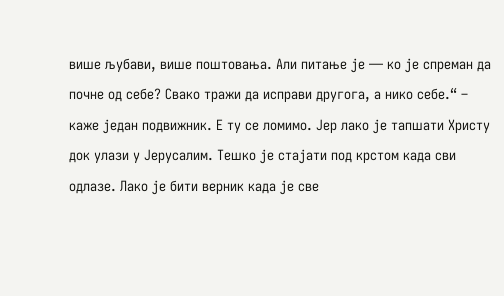више љубави, више поштовања. Али питање је — ко је спреман да почне од себе? Свако тражи да исправи другога, а нико себе.“ – каже један подвижник. Е ту се ломимо. Јер лако је тапшати Христу док улази у Јерусалим. Тешко је стајати под крстом када сви одлазе. Лако је бити верник када је све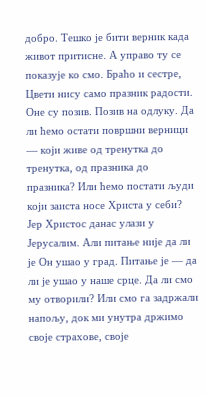добро. Тешко је бити верник када живот притисне. А управо ту се показује ко смо. Браћо и сестре, Цвети нису само празник радости. Оне су позив. Позив на одлуку. Да ли ћемо остати површни верници — који живе од тренутка до тренутка, од празника до празника? Или ћемо постати људи који заиста носе Христа у себи? Јер Христос данас улази у Јерусалим. Али питање није да ли је Он ушао у град. Питање је — да ли је ушао у наше срце. Да ли смо му отворили? Или смо га задржали напољу, док ми унутра држимо своје страхове, своје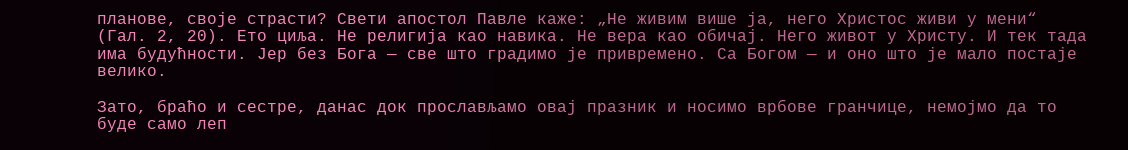планове, своје страсти? Свети апостол Павле каже: „Не живим више ја, него Христос живи у мени“ (Гал. 2, 20). Ето циља. Не религија као навика. Не вера као обичај. Него живот у Христу. И тек тада има будућности. Јер без Бога — све што градимо је привремено. Са Богом — и оно што је мало постаје велико.

Зато, браћо и сестре, данас док прослављамо овај празник и носимо врбове гранчице, немојмо да то буде само леп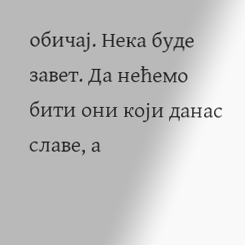обичај. Нека буде завет. Да нећемо бити они који данас славе, а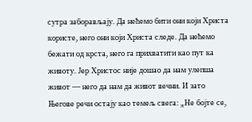сутра заборављају. Да нећемо бити они који Христа користе, него они који Христа следе. Да нећемо бежати од крста, него га прихватити као пут ка животу. Јер Христос није дошао да нам улепша живот — него да нам да живот вечни. И зато Његове речи остају као темељ свега: „Не бојте се,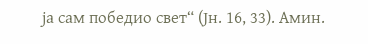ја сам победио свет“ (Јн. 16, 33). Амин.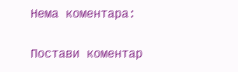Нема коментара:

Постави коментар